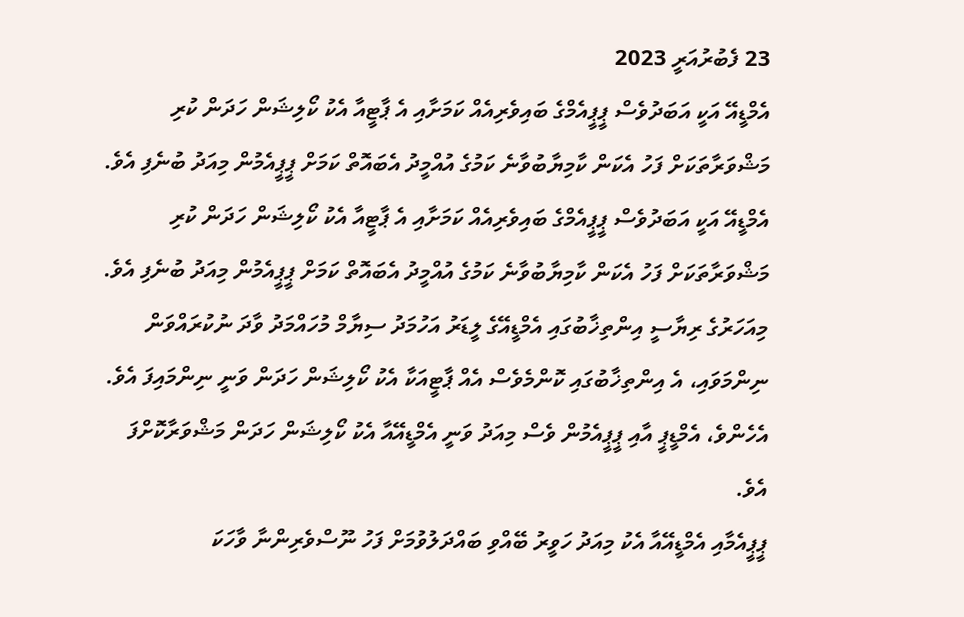23 ފެބުރުއަރީ 2023
އެމްޑީއޭ އަކީ އަބަދުވެސް ޕީޕީއެމްގެ ބައިވެރިއެއް ކަމަށާއި އެ ޕާޓީއާ އެކު ކޯލިޝަން ހަދަން ކުރި މަޝްވަރާތަކަށް ފަހު އެކަން ކާމިޔާބުވާނެ ކަމުގެ އުއްމީދު އެބައޮތް ކަމަށް ޕީޕީއެމުން މިއަދު ބުނެފި އެވެ.
އެމްޑީއޭ އަކީ އަބަދުވެސް ޕީޕީއެމްގެ ބައިވެރިއެއް ކަމަށާއި އެ ޕާޓީއާ އެކު ކޯލިޝަން ހަދަން ކުރި މަޝްވަރާތަކަށް ފަހު އެކަން ކާމިޔާބުވާނެ ކަމުގެ އުއްމީދު އެބައޮތް ކަމަށް ޕީޕީއެމުން މިއަދު ބުނެފި އެވެ.
މިއަހަރުގެ ރިޔާސީ އިންތިޚާބުގައި އެމްޑީއޭގެ ލީޑަރު އަހުމަދު ސިޔާމް މުހައްމަދު ވާދަ ނުކުރައްވަން ނިންމަވައި، އެ އިންތިޚާބުގައި ކޮންމެވެސް އެއް ޕާޓީއަކާ އެކު ކޯލިޝަން ހަދަން ވަނީ ނިންމައިފަ އެވެ. އެހެންވެ، އެމްޑީޕީ އާއި ޕީޕީއެމުން ވެސް މިއަދު ވަނީ އެމްޑީއޭއާ އެކު ކޯލިޝަން ހަދަން މަޝްވަރާކޮށްފަ އެވެ.
ޕީޕީއެމާއި އެމްޑީއޭއާ އެކު މިއަދު ހަވީރު ބޭއްވި ބައްދަލުވުމަށް ފަހު ނޫސްވެރިންނާ ވާހަކަ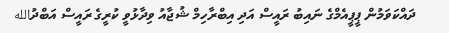ދައްކަވަމުން ޕީޕީއެމްގެ ނައިބު ރައީސް އަދި އިބްރާހިމް ޝުޖާއު ވިދާޅުވީ ކުރީގެ ރައީސް އަބްދުالله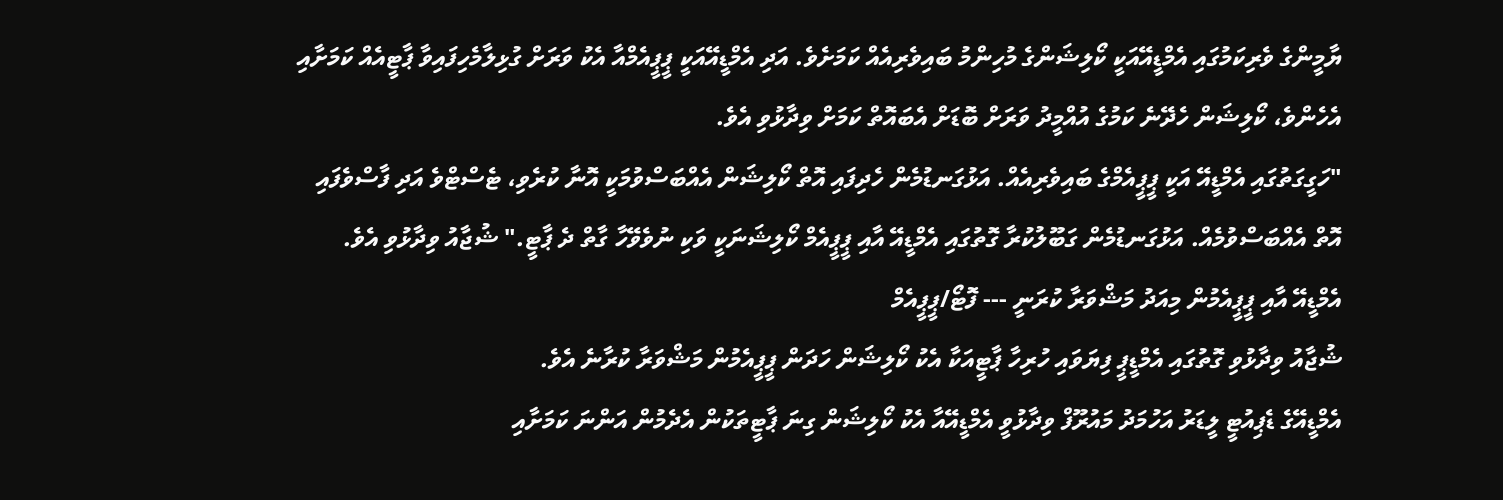ޔާމީންގެ ވެރިކަމުގައި އެމްޑީއޭއަކީ ކޯލިޝަންގެ މުހިންމު ބައިވެރިއެއް ކަމަށެވެ. އަދި އެމްޑީއޭއަކީ ޕީޕީއެމްއާ އެކު ވަރަށް ގުޅިލާމެހިފައިވާ ޕާޓީއެއް ކަމަށާއި އެހެންވެ، ކޯލިޝަން ހެދޭނެ ކަމުގެ އުއްމީދު ވަރަށް ބޮޑަށް އެބައޮތް ކަމަށް ވިދާޅުވި އެވެ.
"ހަގީގަތުގައި އެމްޑީއޭ އަކީ ޕީޕީއެމްގެ ބައިވެރިއެއް. އަޅުގަނޑުމެން ހެދިފައި އޮތް ކޯލިޝަން އެއްބަސްވުމަކީ އޮނާ ކުރެވި، ޓެސްޓްވެ އަދި ފާސްވެފައި އޮތް އެއްބަސްވުމެއް. އަޅުގަނޑުމެން ގަބޫލުކުރާ ގޮތުގައި އެމްޑީއޭ އާއި ޕީޕީއެމް ކޯލިޝަނަކީ ވަކި ނުވެވޭހާ ގާތް ދެ ޕާޓީ." ޝުޖާއު ވިދާޅުވި އެވެ.
އެމްޑީއޭ އާއި ޕީޕީއެމުން މިއަދު މަޝްވަރާ ކުރަނީ --- ފޮޓޯ/ޕީޕީއެމް
ޝުޖާއު ވިދާޅުވި ގޮތުގައި އެމްޑީޕީ ފިޔަވައި ހުރިހާ ޕާޓީއަކާ އެކު ކޯލިޝަން ހަދަން ޕީޕީއެމުން މަޝްވަރާ ކުރާނެ އެވެ.
އެމްޑީއޭގެ ޑެޕިއުޓީ ލީޑަރު އަހުމަދު މައުރޫފް ވިދާޅުވީ އެމްޑީއޭއާ އެކު ކޯލިޝަން ގިނަ ޕާޓީތަކުން އެދެމުން އަންނަ ކަމަށާއި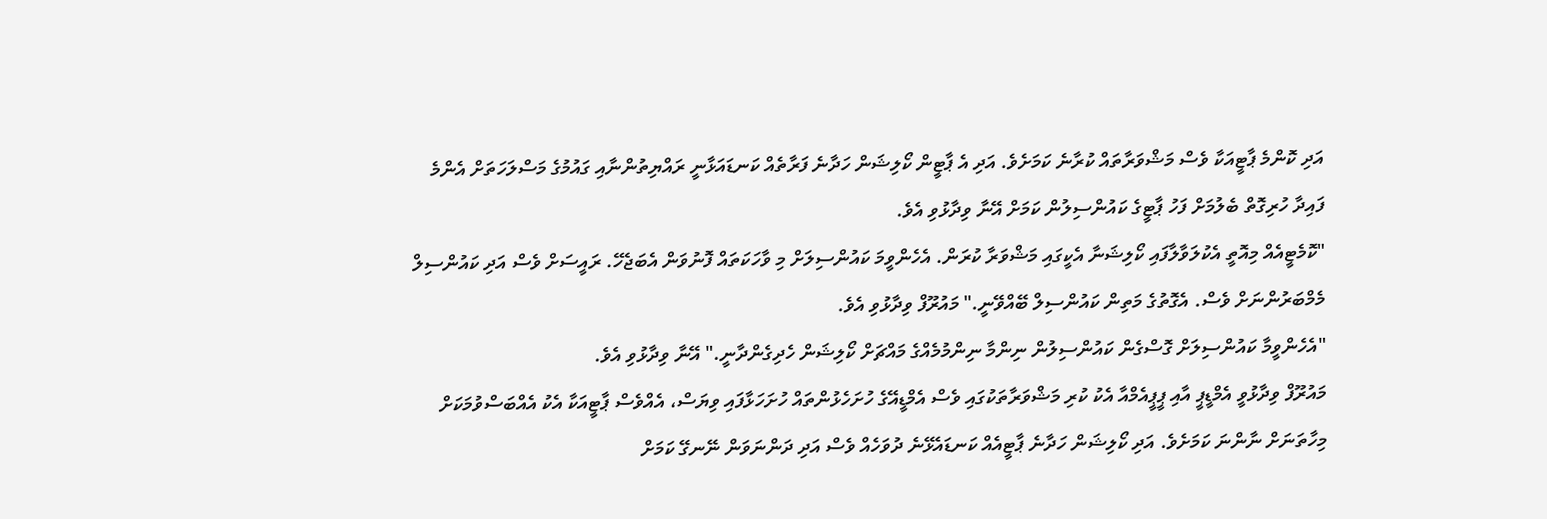އަދި ކޮންމެ ޕާޓީއަކާ ވެސް މަޝްވަރާތައް ކުރާނެ ކަމަށެވެ. އަދި އެ ޕާޓީން ކޯލިޝަން ހަދާނެ ފަރާތެއް ކަނޑައަޅާނީ ރައްޔިތުންނާއި ގައުމުގެ މަސްލަހަތަށް އެންމެ ފައިދާ ހުރިގޮތް ބެލުމަށް ފަހު ޕާޓީގެ ކައުންސިލުން ކަމަށް އޭނާ ވިދާޅުވި އެވެ.
"ކޮމެޓީއެއް މިއޮތީ އެކުލަވާލާފައި ކޯލިޝަނާ އެކީގައި މަޝްވަރާ ކުރަން. އެހެންވީމަ ކައުންސިލަށް މި ވާހަކަތައް ފޮނުވަން އެބަޖެހޭ. ރައީސަށް ވެސް އަދި ކައުންސިލް މެމްބަރުންނަށް ވެސް. އެގޮތުގެ މަތިން ކައުންސިލް ބޭއްވޭނީ." މައުރޫފް ވިދާޅުވި އެވެ.
"އެހެންވީމާ ކައުންސިލަށް ގޮސްގެން ކައުންސިލުން ނިންމާ ނިންމުމެއްގެ މައްޗަށް ކޯލިޝަން ހެދިގެންދާނީ." އޭނާ ވިދާޅުވި އެވެ.
މައުރޫފް ވިދާޅުވީ އެމްޑީޕީ އާއި ޕީޕީއެމްއާ އެކު ކުރި މަޝްވަރާތަކުގައި ވެސް އެމްޑީއޭގެ ހުށަހެޅުންތައް ހުށަހަޅާފައި ވިޔަސް، އެއްވެސް ޕާޓީއަކާ އެކު އެއްބަސްވުމަކަށް މިހާތަނަށް ނާންނަ ކަމަށެވެ. އަދި ކޯލިޝަން ހަދާނެ ޕާޓީއެއް ކަނޑައެޅޭނެ ދުވަހެއް ވެސް އަދި ދަންނަވަން ނޭނގޭ ކަމަށް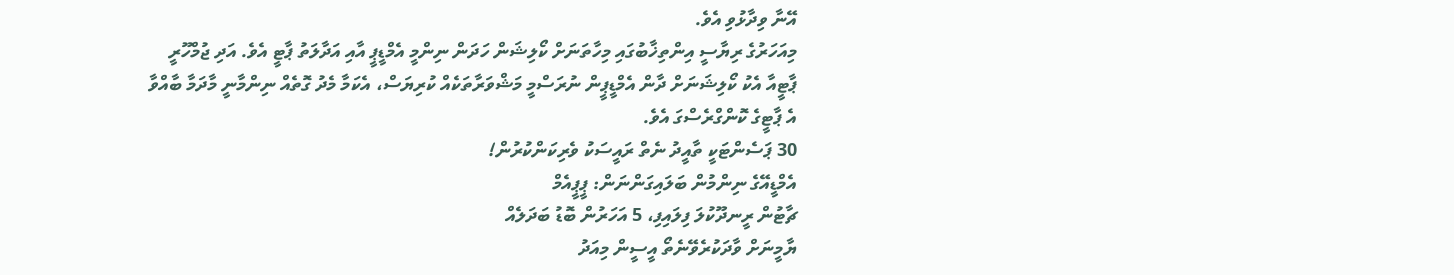އޭނާ ވިދާޅުވި އެވެ.
މިއަހަރުގެ ރިޔާސީ އިންތިޚާބުގައި މިހާތަނަށް ކޯލިޝަން ހަދަން ނިންމީ އެމްޑީޕީ އާއި އަދާލަތު ޕާޓީ އެވެ. އަދި ޖުމްހޫރީ ޕާޓީއާ އެކު ކޯލިޝަނަށް ދާން އެމްޑީޕީން ނުރަސްމީ މަޝްވަރާތަކެއް ކުރިޔަސް، އެކަމާ މެދު ގޮތެއް ނިންމާނީ މާދަމާ ބާއްވާ އެ ޕާޓީގެ ކޮންގްރެސްގަ އެވެ.
30 ޕަސެންޓަކީ ތާއީދު ނެތް ރައީސަކު ވެރިކަންކުރުން!
އެމްޑީއޭގެ ނިންމުން ބަލައިގަންނަން: ޕީޕީއެމް
ޗާޓުން ރީނދޫކުލަ ފިލައިފި، 5 އަހަރުން ބޮޑު ބަދަލެއް
ޔާމީނަށް ވާދަކުރެވޭނެތޯ އީސީން މިއަދު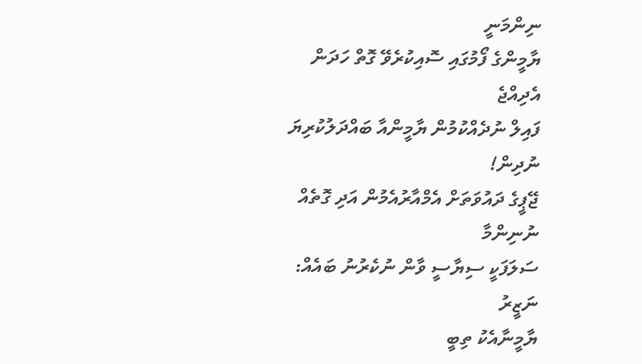ނިންމަނީ
ޔާމީންގެ ފޯމުގައި ސޮއިކުރެވޭ ގޮތް ހަދަން އެދިއްޖެ
ފައިލް ނުދެއްކުމުން ޔާމީންއާ ބައްދަލުކުރިޔަ ނުދިން!
ޖޭޕީގެ ދައުވަތަށް އެމްއާރުއެމުން އަދި ގޮތެއް ނުނިންމާ
ސަލަފަކީ ސިޔާސީ ވާން ނުކެރުނު ބައެއް: ނަޒީރު
ޔާމީނާއެކު ތިބީ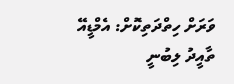ވަރަށް ހިތްދަތިކޮށް: އެމްޑީއޭ
ތާއީދު ލިބުނީ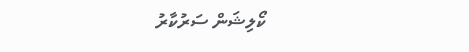ކޯލިޝަން ސަރުކާރު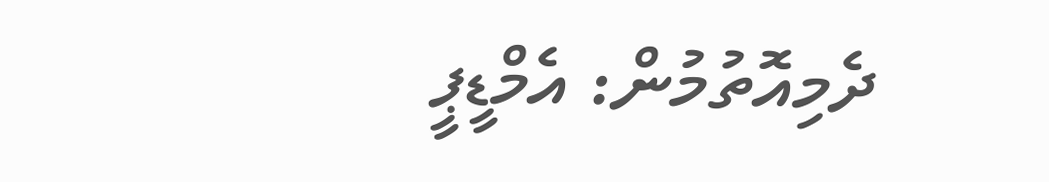ދެމިއޮތުމުން: އެމްޑީޕީ